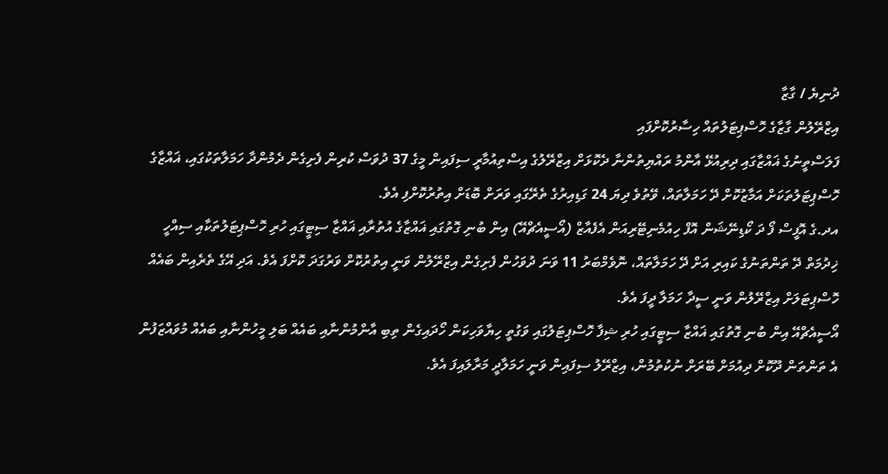ދުނިޔެ / ގާޒާ
އިޒްރޭލުން ގާޒާގެ ހޮސްޕިޓަލުތައް ހިސާރުކޮށްފައި
ފަލަސްތީނުގެ ޣައްޒާގައި ދިރިއުޅޭ އާންމު ރައްޔިތުންނާ ދެކޮޅަށް އިޒްރޭލުގެ އިސްތިއުމާރީ ސިފައިން މީގެ 37 ދުވަސް ކުރިން ފެށިގެން ދެމުންދާ ހަމަލާތަކުގައި، ޣައްޒާގެ ހޮސްޕިޓަލުތަކަށް އަމާޒުކޮށް ދޭ ހަމަލާތައް، ވޭތުވެ ދިޔަ 24 ގަޑިއިރުގެ ތެރޭގައި ވަރަށް ބޮޑަށް އިތުރުކޮށްފި އެވެ.
އދ.ގެ އޮފީސް ފޯ ދަ ކޯޑިނޭޝަން އޮފް ހިއުމެނިޓޭރިއަން އެފެއާޒް (އޯސީއެޗްއޭ) އިން ބުނި ގޮތުގައި ޣައްޒާގެ އުތުރާއި ޣައްޒާ ސިޓީގައި ހުރި ހޮސްޕިޓަލުތަކާއި ސިއްހީ ޚިދުމަތް ދޭ ތަންތަނުގެ ކައިރި އަށް ދޭ ހަމަލާތައް، ނޮވެމްބަރު 11 ވަނަ ދުވަހުން ފެށިގެން އިޒްރޭލުން ވަނީ އިތުރުކޮށް ވަރުގަދަ ކޮށްފަ އެވެ. އަދި އޭގެ ތެރެއިން ބައެއް ހޮސްޕިޓަލަށް އިޒްރޭލުން ވަނީ ސީދާ ހަމަލާ ދީފަ އެވެ.
އޯސީއެޗްއޭ އިން ބުނި ގޮތުގައި ޣައްޒާ ސިޓީގައި ހުރި ޝިފާ ހޮސްޕިޓަލުގައި ވަގުތީ ހިޔާވަހިކަން ހޯދައިގެން ތިބި އާންމުންނާއި ބައެއް ބަލި މީހުންނާއި ބައެއް މުވައްޒަފުން އެ ތަންތަން ދޫކޮށް ދިއުމަށް ބޭރަށް ނުކުތުމުން، އިޒްރޭލު ސިފައިން ވަނީ ހަމަލާދީ މަރާލައިފަ އެވެ.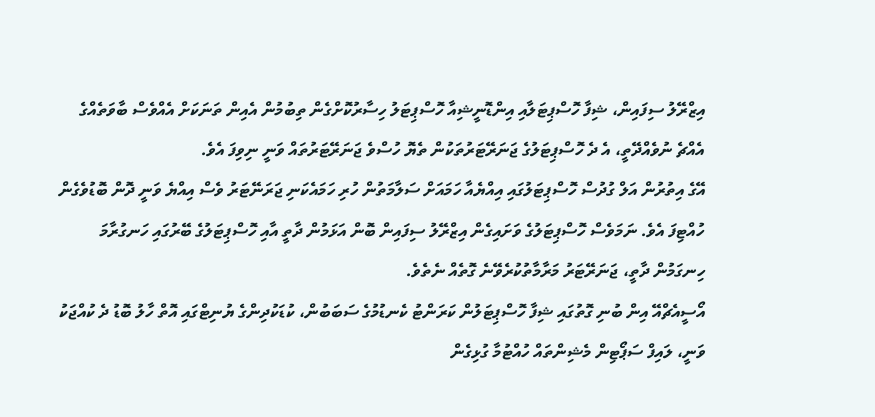އިޒްރޭލު ސިފައިން، ޝިފާ ހޮސްޕިޓަލާއި އިންޑޮނީޝިއާ ހޮސްޕިޓަލު ހިސާރުކޮށްގެން ތިބުމުން އެއިން ތަނަކަށް އެއްވެސް ބާވަތެއްގެ އެއްޗެ ނުވެއްދޭތީ، އެ ދެ ހޮސްޕިޓަލުގެ ޖަނަރޭޓަރުތަކުން ތެޔޮ ހުސްވެ ޖަނަރޭޓަރުތައް ވަނީ ނިވިފަ އެވެ.
އޭގެ އިތުރުން އަލް ގުދުސް ހޮސްޕިޓަލުގައި އިއްޔެއާ ހަމައަށް ސަލާމަތުން ހުރި ހަމައެކަނި ޖަރަނޭޓަރު ވެސް އިއްޔެ ވަނީ ދޮން ބޮޑުވެގެން ހުއްޓިފަ އެވެ. ނަމަވެސް ހޮސްޕިޓަލުގެ ވަށައިގެން އިޒްރޭލު ސިފައިން ބޮން އަޅަމުން ދާތީ އާއި ހޮސްޕިޓަލުގެ ބޭރުގައި ހަނގުރާމަ ހިނގަމުން ދާތީ، ޖަނަރޭޓަރު މަރާމާތުކުރެވޭނެ ގޮތެއް ނެތެވެ.
އޯސީއެޗްއޭ އިން ބުނި ގޮތުގައި ޝިފާ ހޮސްޕިޓަލުން ކަރަންޓު ކެނޑުމުގެ ސަބަބުން، ކުޑަކުދިންގެ ޔުނިޓްގައި އޮތް ހާލު ބޮޑު ދެ ކުއްޖަކު ވަނީ، ލައިފް ސަޕޯޓިން މެޝިންތައް ހުއްޓުމާ ގުޅިގެން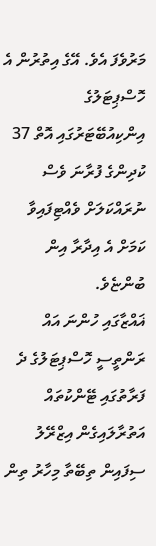މަރުވެފަ އެވެ. އޭގެ އިތުރުން އެ ހޮސްޕިޓަލުގެ އިންކިއުބޭޓަރުގައި އޮތް 37 ކުދިންގެ ފުރާނަ ވެސް ނުރައްކަލަށް ވެއްޓިފައިވާ ކަމަށް އެ އިދާރާ އިން ބުންޏެވެ.
ޣައްޒާގައި ހުންނަ އައް ރަންތީސީ ހޮސްޕިޓަލުގެ ދެ ފަރާތުގައި ޓޭންކުތައް އަތުރާލައިގެން އިޒްރޭލު ސިފައިން ތިބޭތާ މިހާރު ތިން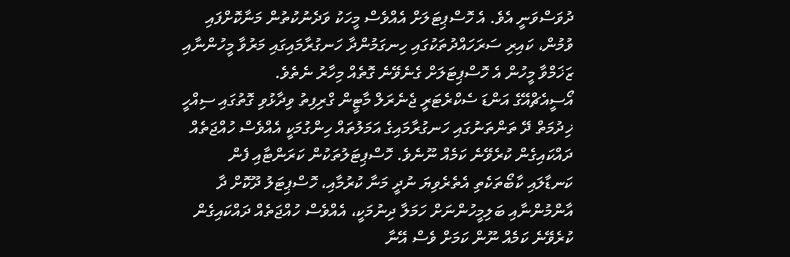ދުވަސްވަނީ އެވެ. އެ ހޮސްޕިޓަލަށް އެއްވެސް މީހަކު ވަދެނުކުތުން މަނާކޮށްފައި ވުމުން، ކައިރި ސަރަހައްދުތަކުގައި ހިނގަމުންދާ ހަނގުރާމައިގައި މަރުވާ މީހުންނާއި ޒަޚަމްވާ މީހުން އެ ހޮސްޕިޓަލަށް ގެނެވޭނެ ގޮތެއް މިހާރު ނެތެވެ.
އޯސީއެޗްއޭގެ އަންޑަ ސެކްރެޓަރީ ޖެނެރަލް މާޓީން ގްރިފިތު ވިދާޅުވި ގޮތުގައި ސިއްހީ ޚިދުމަތް ދޭ ތަންތަނުގައި ހަނގުރާމައިގެ އަމަލުތައް ހިންގުމަކީ އެއްވެސް ހުއްޖަތެއް ދައްކައިގެން ކުރެވޭނެ ކަމެއް ނޫނެވެ. ހޮސްޕިޓަލުތަކުން ކަރަންޓާއި ފެން ކަނޑާލައި ކާބޯތަކެތި އެތެރެވިޔަ ނުދީ މަނާ ކުރުމާއި، ހޮސްޕިޓަލު ދޫކޮށް ދާ އާންމުންނާއި ބަލިމީހުންނަށް ހަމަލާ ދިނުމަކީ، އެއްވެސް ހުއްޖަތެއް ދައްކައިގެން ކުރެވޭނެ ކަމެއް ނޫން ކަމަށް ވެސް އޭނާ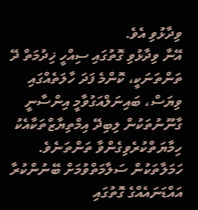ވިދާޅުވި އެވެ.
އޭނާ ވިދާޅުވި ގޮތުގައި ސިއްހީ ޚިދުމަތް ދޭ ތަންތަނަކީ، ކޮންމެ ފަދަ ހާލަތެއްގައި ވިޔަސް، ބައިނަލްއަގުވާމީ އިންސާނީ ގާނޫނުތަކުން ލިބިދޭ އިމްތިޔާޒްތަކާއެކު ހިމާޔަތްކުރެވިގެންވާ ތަންތަނެވެ. ހަމަލާތަކުން ސަލާމަތްވުމަށް ބޭނުންކުރާ އައްޑަނައެއްގެ ގޮތުގައި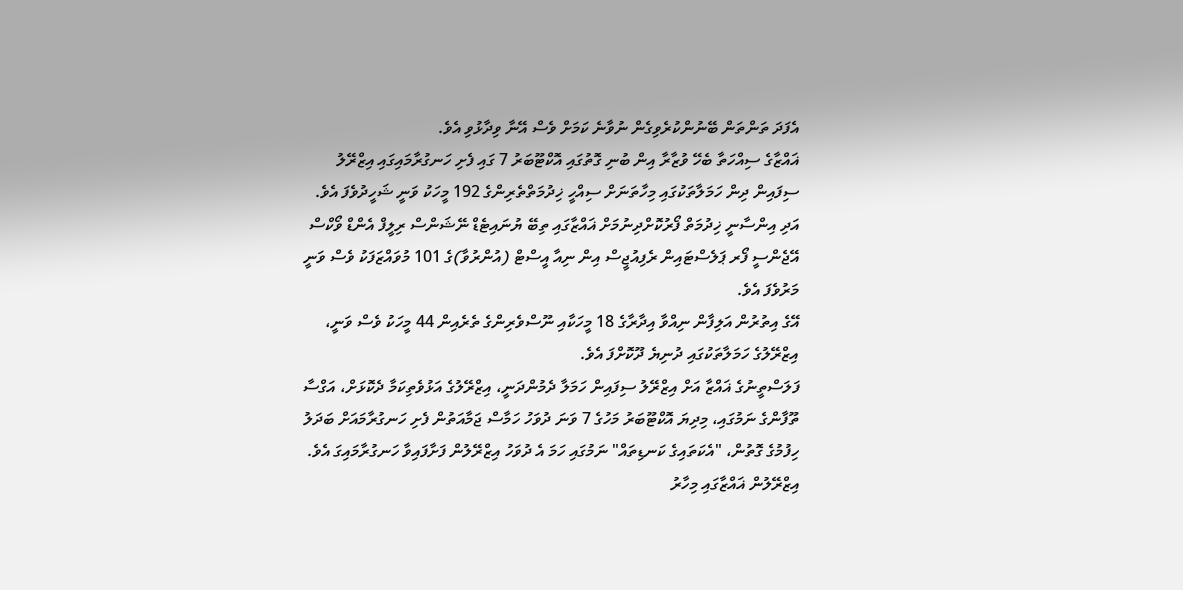އެފަދަ ތަންތަން ބޭނުންކުރެވިގެން ނުވާނެ ކަމަށް ވެސް އޭނާ ވިދާޅުވި އެވެ.
ޣައްޒާގެ ސިއްހަތާ ބެހޭ ވުޒާރާ އިން ބުނި ގޮތުގައި އޮކްޓޫބަރު 7 ގައި ފެށި ހަނގުރާމައިގައި އިޒްރޭލު ސިފައިން ދިން ހަމަލާތަކުގައި މިހާތަނަށް ސިއްހީ ޚިދުމަތްތެރިންގެ 192 މީހަކު ވަނީ ޝަހީދުވެފަ އެވެ. އަދި އިންސާނީ ޚިދުމަތް ފޯރުކޮށްދިނުމަށް ޣައްޒާގައި ތިބޭ ޔުނައިޓެޑް ނޭޝަންސް ރިލީފް އެންޑް ވޯކްސް އޭޖެންސީ ފޯރ ޕަލެސްޓައިން ރެފިއުޖީސް އިން ނިއާ އީސްޓް (އުންރުވާ)ގެ 101 މުވައްޒަފަކު ވެސް ވަނީ މަރުވެފަ އެވެ.
އޭގެ އިތުރުން އަލިފާން ނިއްވާ އިދާރާގެ 18 މީހަކާއި ނޫސްވެރިންގެ ތެރެއިން 44 މީހަކު ވެސް ވަނީ، އިޒްރޭލުގެ ހަމަލާތަކުގައި ދުނިޔެ ދޫކޮށްފަ އެވެ.
ފަލަސްތީނުގެ ޣައްޒާ އަށް އިޒްރޭލު ސިފައިން ހަމަލާ ދެމުންދަނީ، އިޒްރޭލުގެ އަޅުވެތިކަމާ ދެކޮޅަށް، އަގްސާ ތޫފާންގެ ނަމުގައި، މިދިޔަ އޮކްޓޫބަރު މަހުގެ 7 ވަނަ ދުވަހު ހަމާސް ޖަމާއަތުން ފެށި ހަނގުރާމައަށް ބަދަލު ހިފުމުގެ ގޮތުން، "އެކަތައިގެ ކަނޑިތައް" ނަމުގައި ހަމަ އެ ދުވަހު އިޒްރޭލުން ފަށާފައިވާ ހަނގުރާމައިގަ އެވެ.
އިޒްރޭލުން ޣައްޒާގައި މިހާރު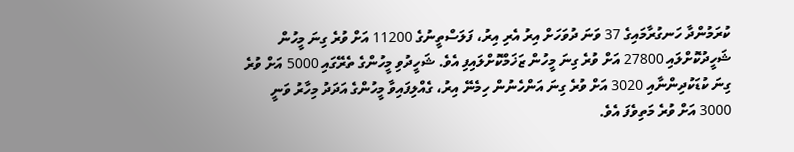ކުރަމުންދާ ހަނގުރާމައިގެ 37 ވަނަ ދުވަހަށް އިރު އެރި އިރު، ފަލަސްތީނުގެ 11200 އަށް ވުރެ ގިނަ މީހުން ޝަހީދުކޮށްލައި 27800 އަށް ވުރެ ގިނަ މީހުން ޒަޚަމްކޮށްލައިފި އެވެ. ޝަހީދުވި މީހުންގެ ތެރޭގައި 5000 އަށް ވުރެ ގިނަ ކުޑަކުދިންނާއި 3020 އަށް ވުރެ ގިނަ އަންހެނުން ހިމެނޭ އިރު، ގެއްލިފައިވާ މީހުންގެ އަދަދު މިހާރު ވަނީ 3000 އަށް ވުރެ މަތިވެފަ އެވެ.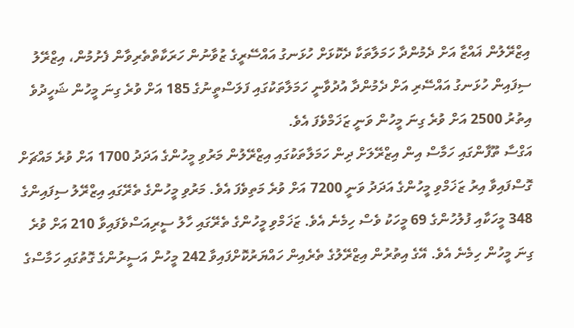އިޒްރޭލުން ޣައްޒާ އަށް ދެމުންދާ ހަމަލާތަކާ ދެކޮޅަށް ހުޅަނގު އައްސޭރީގެ ޒުވާނުން ހަރަކާތްތެރިވާން ފެށުމުން، އިޒްރޭލު ސިފައިން ހުޅަނގު އައްސޭރި އަށް ދެމުންދާ އުދުވާނީ ހަމަލާތަކުގައި ފަލަސްތީނުގެ 185 އަށް ވުރެ ގިނަ މީހުން ޝަހީދުވެ އިތުރު 2500 އަށް ވުރެ ގިނަ މީހުން ވަނީ ޒަޚަމްވެފަ އެވެ.
އަގްސާ ތޫފާންގައި ހަމާސް އިން އިޒްރޭލަށް ދިން ހަމަލާތަކުގައި އިޒްރޭލުން މަރުވި މީހުންގެ އަދަދު 1700 އަށް ވުރެ މައްޗަށް ގޮސްފައިވާ އިރު ޒަޚަމްވި މީހުންގެ އަދަދު ވަނީ 7200 އަށް ވުރެ މަތިވެފަ އެވެ. މަރުވި މީހުންގެ ތެރޭގައި އިޒްރޭލު ސިފައިންގެ 348 މީހަކާއި ފުލުހުންގެ 69 މީހަކު ވެސް ހިމެނެ އެވެ. ޒަޚަމްވި މީހުންގެ ތެރޭގައި ހާލު ސީރިއަސްވެފައިވާ 210 އަށް ވުރެ ގިނަ މީހުން ހިމެނެ އެވެ. އޭގެ އިތުރުން އިޒްރޭލުގެ ތެރެއިން ހައްޔަރުކޮށްފައިވާ 242 މީހުން އަސީރުންގެ ގޮތުގައި ހަމާސްގެ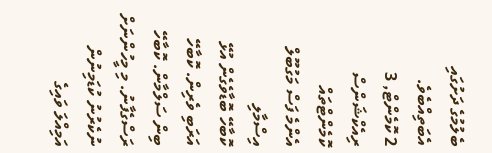ބެލުމުގެ ދަށުގައި އެބަތިއްބެވެ.
2 ކޮމެންޓް, 3 ރިއެކްޝަންސް
ކޮމެންޓްތައް
އެންމެ ފަސް މަގުބޫލް
އިސްމާލި
ކޮބާހޭ ބޮޑާވެގެން އުޅޭ އަރަބި ވެރިން. ކޮބާހޭ ބިން ސަލްމާން. ކޮބާހޭ ރަސްގެފާނު. މި މީހުންނަށް ނުކެރުނު ކުޑަމިނުން އަމިއްލަ ވައިގެ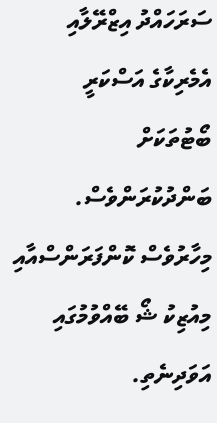ސަރަހައްދު އިޒްރޭލާއި އެމެރިކާގެ އަސްކަރީ ބޯޓުތަކަށް ބަންދުކުރަންވެސް. މިހާރުވެސް ކޮންފަރަންސްއާއި މިއުޒިކު ޝޯ ބޭއްވުމުގައި އަވަދިނެތި.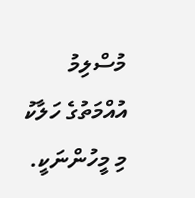މުސްލިމު އުއްމަތުގެ ހަލާކު މި މީހުންނަކީ.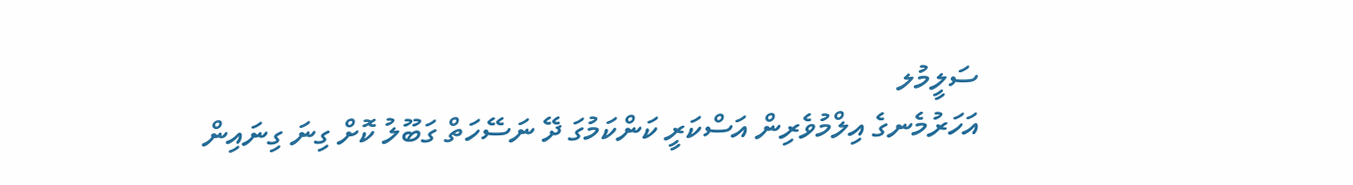ސަލީމުލ
އަހަރުމެނގެ އިލްމުވެރިން އަސްކަރީ ކަންކަމުގަ ދޭ ނަސޭހަތް ގަބޫލު ކޮށް ގިނަ ގިނައިން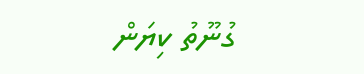ގުނޫތު ކިޔަން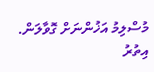މުސްލިމު އަޚުންނަށް ގޮވާލަން.
އިތުރު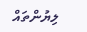ލިޔުންތައް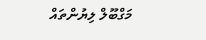މަގްބޫލް ލިޔުންތައް